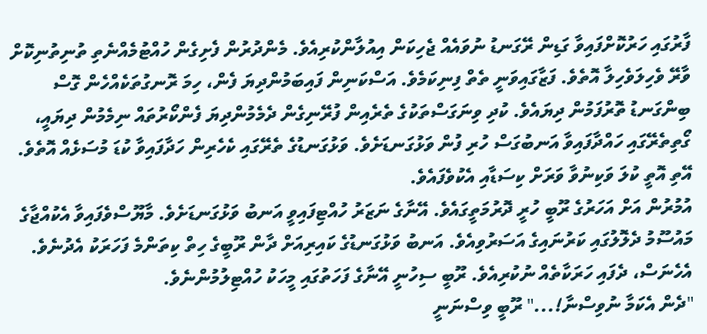ފާރުގައި ހަރުކޮށްފައިވާ ގަޑިން ރޭގަނޑު ނުވައެއް ޖެހިކަން އިއުލާންކުރިއެވެ. މެންދުރުން ފެށިގެން ހުއްޓުމެއްނެތި ތުނިތުނިކޮށް ވާރޭ ވެހިލަވެހިލާ އޮތެވެ. ފަޒާގައިވަނީ ތެތް ފިނިކަމެވެ. އަސްކަނިން ފައިބަމުންދިޔަ ފެން، ހިމަ ރޮނގުތަކެއްހެން ގޮސް ބިންގަނޑު ތޮރުފަމުން ދިޔައެވެ. ކުދި ވިނަގަސްތަކުގެ ތެރެއިން ފުރޭނިގެން ދެމެމުންދިޔަ ފެންކޯރުތައް ނިމެމުން ދިޔައީ، ގޯތިތެރޭގައި ހައްދާފައިވާ އަނބުގަސް ހުރި ފުން ވަޅުގަނޑަށެވެ. ވަޅުގަނޑުގެ ތެރޭގައި ކެހެރިން ހަދާފައިވާ ކުޑަ މުސަޅެއް އޮތެވެ. އޭތި އޮތީ ކުލަ ވަކިނުވާ ވަރަށް ކިސަޑާއި އެކުވެފައެވެ.
އުމުރުން އަށް އަހަރުގެ ރޫބީ ހުރީ ދޮރުމަތީގައެވެ. އޭނާގެ ނަޒަރު ހުއްޓިފައިވީ އަނބު ވަޅުގަނޑަށެވެ. މާޔޫސްވެފައިވާ އެކުއްޖާގެ މައުސޫމު ދެލޮލުގައި ކަރުނައިގެ އަސަރުވިއެވެ. އަނބު ވަޅުގަނޑުގެ ކައިރިއަށް ދާން ރޫބީގެ ހިތް ކިތަންމެ ފަހަރަކު އެދުނެވެ. އެހެނަސް، ދެފައި ހަރަކާތެއް ނުކުރިއެވެ. ރޫބީ ސިހުނީ އޭނާގެ ފަހަތުގައި މީހަކު ހުއްޓިލުމުންނެވެ.
"ދެން އެކަމާ ނުވިސްނާ!..." ރޫބީ ވިސްނަނީ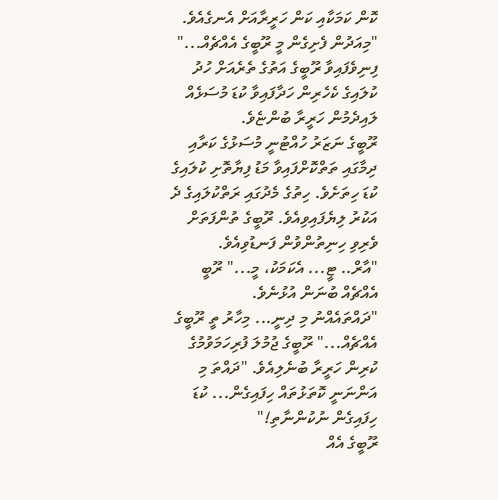ކޮން ކަމަކާއި ކަން ހަރީރާއަށް އެނގެއެވެ. "މިއަދުން ފެށިގެން މީ ރޫބީގެ އެއްޗެއް..." ފިނިވެފައިވާ ރޫބީގެ އަތުގެ ތެރެއަށް ހުދު ކުލައިގެ ކެހެރިން ހަދާފައިވާ ކުޑަ މުސަޅެއް ލައިދެމުން ހަރީރާ ބުންޏެވެ.
ރޫބީގެ ނަޒަރު ހުއްޓުނީ މުސަޅުގެ ކަރާއި ދިމާގައި ތަތްކޮށްފައިވާ މަޑު ފިޔާތޮށި ކުލައިގެ ކުޑަ ހިތަށެވެ. ހިތުގެ މެދުގައި ރަތްކުލައިގެ ދެ އަކުރު ލިޔެފައިވިއެވެ. ރޫބީގެ ތުންފަތަށް ވެރިވި ހިނިތުންވުން ފަނޑުވިއެވެ.
"އާރް.. ޓީ... އެކަމަކު، މީ..." ރޫބީ އެއްޗެއް ބުނަން އުޅުނެވެ.
"ދައްތައެއްނު މި ދިނީ... މިހާރު ތީ ރޫބީގެ އެއްޗެއް..." ރޫބީގެ ޖުމުލަ ފުރިހަމަވުމުގެ ކުރިން ހަރީރާ ބުނެލިއެވެ. "ދައްތަ މި އަންނަނީ ކޮތަޅުތައް ހިފައިގެން... ކުޑަ ހިފައިގެން ނުކުންނާތި!"
ރޫބީގެ އެއް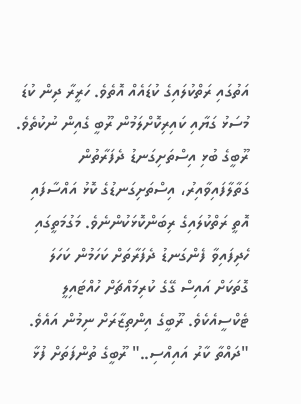އަތުގައި ރަތްކުލައިގެ ކުޑައެއް އޮތެވެ. ހަރީރާ ދިން ކުޑަ މުސަޅު ގަޔާއި ކައިރިކޮށްލަމުން ރޫބީ ގެއިން ނުކުތެވެ. ރޫބީގެ ބުޅި އިސްތަށިގަނޑު ދެފަރާތުން ގަތާލާފައިވާއިރު، އިސްތަށިގަނޑުގެ ކޮޅު އައްސާފައި އޮތީ ރަތްކުލައިގެ ރިބަންކޮޅަކުންނެވެ. މަގުމަތީގައި ހެދިފައިވާ ފެންގަނޑު ދެފަރާތަށް ކަހަމުން ކަހަލަ ގޮތަކަށް އައިސް ގޭގެ ކުރިމައްޗަށް ހުއްޓައިލީ ޓެކްސީއެކެވެ. ރޫބީގެ އިންތިޒާރަށް ނިމުން އައެވެ.
"ދައްތާ ކާރު އައިއްސި.." ރޫބީގެ ތުންފަތަށް ފުޅާ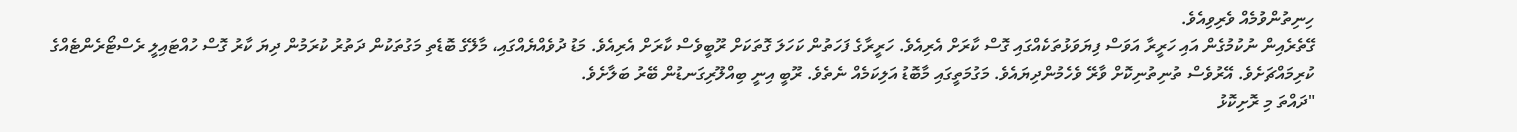ހިނިތުންވުމެއް ވެރިވިއެވެ.
ގޭތެރެއިން ނުކުމުގެން އައި ހަރީރާ އަވަސް ފިޔަވަޅުތަކެއްގައި ގޮސް ކާރަށް އެރިއެވެ. ހަރީރާގެ ފަހަތުން ކަހަލަ ގޮތަކަށް ރޫބީވެސް ކާރަށް އެރިއެވެ. މަޑު ދުވެއްޔެއްގައި، މާލޭގެ ބޮޑެތި މަގުތަކުން ދަތުރު ކުރަމުން ދިޔަ ކާރު ގޮސް ހުއްޓައިލީ ރެސްޓޯރެންޓެއްގެ ކުރިމައްޗަށެވެ. އޭރުވެސް ތުނިތުނިކޮށް ވާރޭ ވެހެމުންދިޔައެވެ. މަގުމަތީގައި މާބޮޑު އަލިކަމެއް ނެތެވެ. ރޫބީ އިނީ ބިއްލޫރިގަނޑުން ބޭރު ބަލާށެވެ.
"ދައްތަ މި ރޮށިކޮޅު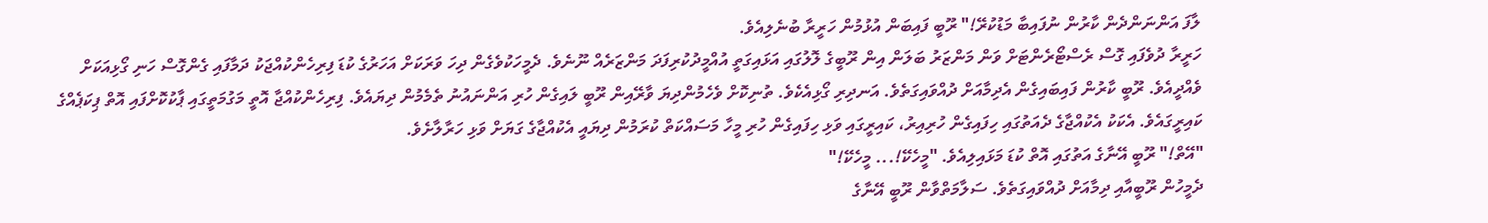ލާފަ އަންނަންދެން ކާރުން ނުފައިބާ މަޑުކުރޭ!" ރޫބީ ފައިބަން އުޅުމުން ހަރީރާ ބުނެލިއެވެ.
ހަރީރާ ދުވެފައި ގޮސް ރެސްޓޯރެންޓަށް ވަން މަންޒަރު ބަލަން އިން ރޫބީގެ ލޮލުގައި އަޅައިގަތީ އުއްމީދުކުރިފަދަ މަންޒަރެއް ނޫނެވެ. ދެމީހަކުވެގެން ދިހަ ވަރަކަށް އަހަރުގެ ކުޑަ ފިރިހެންކުއްޖަކު ދަމާފައި ގެންގޮސް ހަނި ގޯޅިއަކަށް ވެއްދީއެވެ. ރޫބީ ކާރުން ފައިބައިގެން އެދިމާއަށް ދުއްވައިގަތެވެ. އަނދިރި ގޯޅިއެކެވެ. ތުނިކޮށް ވެހެމުންދިޔަ ވާރޭއިން ރޫބީ ލައިގެން ހުރި އަންނައުނު ތެމެމުން ދިޔައެވެ. ފިރިހެންކުއްޖާ އޮތީ މަގުމަތީގައި ޕާކުކޮށްފައި އޮތް ޕިކަޕެއްގެ ކައިރީގައެވެ. އެކަކު އެކުއްޖާގެ ދެއަތުގައި ހިފައިގެން ހުރިއިރު، ކައިރީގައި ވަޅި ހިފައިގެން ހުރި މީހާ މަސައްކަތް ކުރަމުން ދިޔައީ އެކުއްޖާގެ ގަޔަށް ވަޅި ހަރާލާށެވެ.
"އޭތް!" ރޫބީ އޭނާގެ އަތުގައި އޮތް ކުޑަ މަޅައިލިއެވެ. "މީހެކޭ!... މީހެކޭ!"
ދެމީހުން ރޫބީއާއި ދިމާއަށް ދުއްވައިގަތެވެ. ސަލާމަތްވާން ރޫބީ އޭނާގެ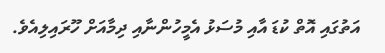އަތުގައި އޮތް ކުޑަ އާއި މުސަޅު އެމީހުންނާއި ދިމާއަށް ހޫރައިލިއެވެ.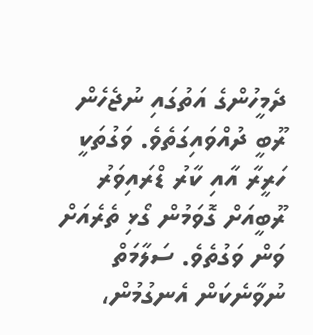ދެމީހުންގެ އަތުގައި ނުޖެހެން ރޫބީ ދުއްވައިގަތެވެ. ވަގުތަކީ ހަރީރާ އާއި ކާރު ޑްރައިވަރު ރޫބީއަށް ގޮވަމުން ގޯޅި ތެރެއަށް ވަން ވަގުތެވެ. ސަލާމަތް ނުވާނެކަން އެނގުމުން،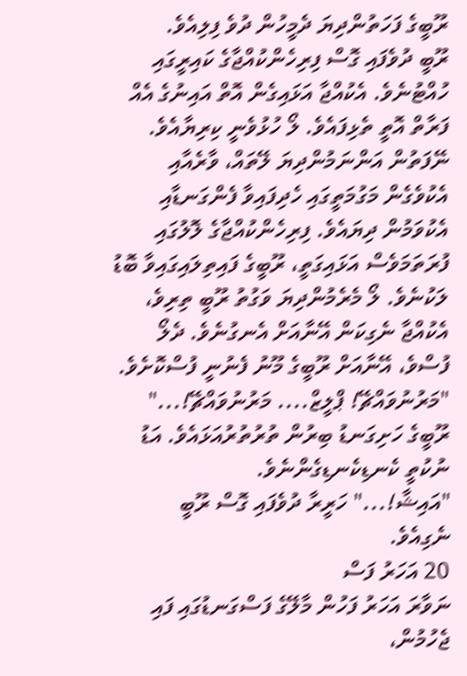ރޫބީގެ ފަހަތުންދިޔަ ދެމީހުން ދުވެ ފިލިއެވެ.
ރޫބީ ދުވެފައި ގޮސް ފިރިހެންކުއްޖާގެ ކައިރީގައި ހުއްޓުނެވެ. އެކުއްޖާ އަޅައިގެން އޮތް އައިނުގެ އެއް ފަރާތް އޮތީ ތެޅިފައެވެ. ލޯ ހުޅުވެނީ ކިރިޔާއެވެ. ނޭފަތުން އަންނަމުންދިޔަ ލޭތައް، ވާރެއާއި އެކުވެގެން މަގުމަތީގައި ހެދިފައިވާ ފެންގަނޑާއި އެކުވަމުން ދިޔައެވެ. ފިރިހެންކުއްޖާގެ ލޮލުގައި ފުރަތަމަވެސް އަޅައިގަތީ، ރޫބީގެ ފައިތިލައިގައިވާ ބޮޑު ލަކުނެވެ. ލޯ މެރެމުންދިޔަ ވަގުތު ރޫބީ ތިރިވެ، އެކުއްޖާ ނެގިކަން އޭނާއަށް އެނގުނެވެ. ދެލޯ ފުސްވެ، އޭނާއަށް ރޫބީގެ މޫނު ފެނުނީ ފުސްކޮށެވެ.
"މަރުނުވައްޗޭ! ޕްލީޒް.... މަރުނުވައްޗޭ!..." ރޫބީގެ ހަށިގަނޑު ބިރުން ތުރުތުރުއަޅައެވެ. އަޑު ނުކުތީ ކެނޑިކެނޑިގެންނެވެ.
"އައިޝާ!..." ހަރީރާ ދުވެފައި ގޮސް ރޫބީ ނެގިއެވެ.
20 އަހަރު ފަސް
ނަވާރަ އަހަރު ފަހުން މާލޭގެ ފަސްގަނޑުގައި ފައި ޖެހުމުން،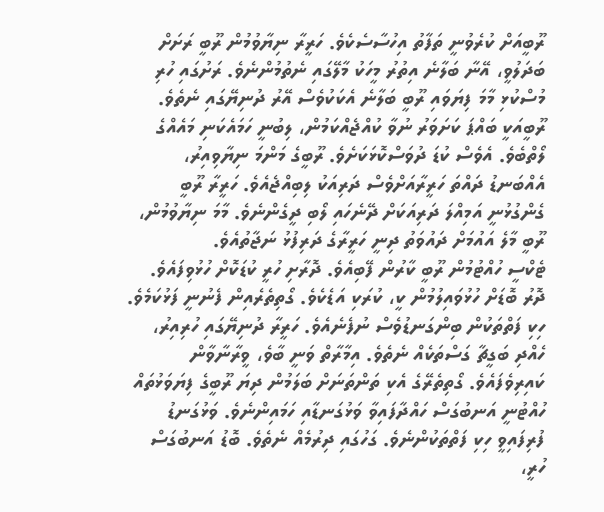ރޫބީއަށް ކުރެވުނީ ތަފާތު އިހުސާސެކެވެ. ހަރީރާ ނިޔާވުމުން ރޫބީ ރަށަށް ބަދަލުވީ، އޭނާ ބަލާނެ އިތުރު މީހަކު މާލޭގައި ނެތުމުންނެވެ. ރަށުގައި ހުރި މުސްކުޅި މާމަ ފިޔަވައި ރޫބީ ބަލާނެ އެކަކުވެސް އޭރު ދުނިޔޭގައި ނެތެވެ. ރޫބީއަކީ ބައްޕަ ކަށަވަރު ނުވާ ކުއްޖެއްކަމުން، ލިބުނީ ހަމައެކަނި މައެއްގެ ލޯތްބެވެ. އެވެސް ކުޑަ ދުވަސްކޮޅަކަށެވެ. ރޫބީގެ މަންމަ ނިޔާވިއިރު، އެއްބަނޑު ދައްތަ ހަރީރާއަށްވެސް ދަރިއަކު ލިބިއްޖެއެވެ. ހަރީރާ ރޫބީ ގެންގުޅުނީ އަމިއްލަ ދަރިއަކަށް ދޭނެހައި ލޯބި ދީގެންނެވެ. މާމަ ނިޔާވުމުން، ރޫބީ މާލެ އައުމަށް ދައުވަތު ދިނީ ހަރީރާގެ ދަރިފުޅު ނަޖާތުއެވެ.
ޓެކްސީ ހުއްޓުމުން ރޫބީ ކާރުން ފޭބިއެވެ. ދޮރާށި ހުރީ ކުޑަކޮށް ހުޅުވިފައެވެ. ދޮރު ބޮޑަށް ހުޅުވައިލުމުން ކީ، ކުރަކި އަޑެކެވެ. ގޯތިތެރެއިން ފެނުނީ ފަޅުކަމެވެ. ހިކި ފަތްތަކުން ބިންގަނޑުވެސް ނުފެނެއެވެ. ހަރީރާ ދުނިޔޭގައި ހުރިއިރު، ހެއްދި ބަގީޗާ ގަސްތަކެއް ނެތެވެ. އިމާރާތް ވަނީ ބާވެ، ވީރާނާވާން ކައިރިވެފައެވެ. ގޯތިތެރޭގެ އެކި ތަންތަނަށް ބަލަމުން ދިޔަ ރޫބީގެ ފިޔަވަޅުތައް ހުއްޓުނީ އަނބުގަސް ހައްދާފައިވާ ވަޅުގަނޑާއި ހަމައިންނެވެ. ވަޅުގަނޑު ފުރިފައިވީ ހިކި ފަތްތަކުންނެވެ. ގަހުގައި ދިރުމެއް ނެތެވެ. ބޮޑު އަނބުގަސް ހުރީ،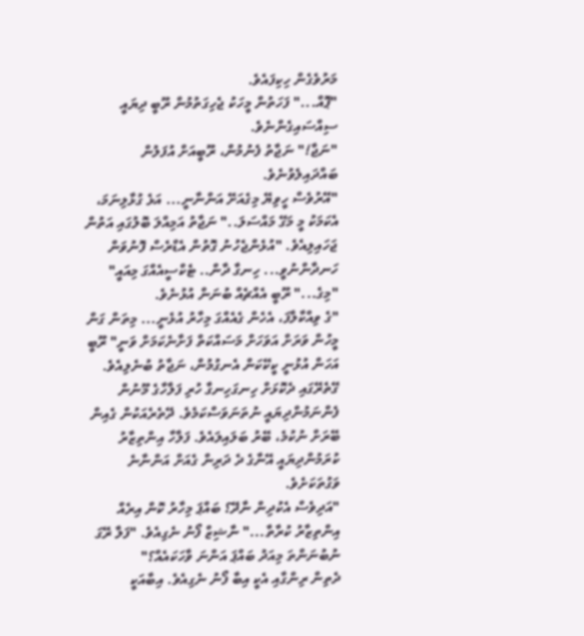މަރުވެގެން ހިކިފައެވެ.
"ޕޮއް..." ފަހަތުން މީހަކު ޖެހިގަތުމުން ރޫބީ ދިޔައީ ސިއްސައިގެންނެވެ.
"ނަޖާ!" ނަޖާތު ފެނުމުން، ރޫބީއަށް އުފަލުން ބައްދައިލެވުނެވެ.
"އޭރުވެސް ހީވިޔޭ މިގެއަށޭ އަންނާނީ... އަޅެ ގުޅާލިނަމަ، އެކަމަކު މީ މަގޭ މައްސަލަ.." ނަޖާތު އަމިއްލަ ބޮލުގައި އަތުން ޖަހައިލިއެވެ. "އުޅެންޖެހުނު ގޮތުން އެޑްރެސް ފޮނުވަން ހަނދާންނުވީ... ހިނގާ ދާން.. ޓެކްސީއެއްގަ މިއައީ"
"މިގެ..." ރޫބީ އެއްޗެއް ބުނަން އުޅުނެވެ.
"ގެ ވިއްކާލާފަ، އެހެން ގެއެއްގަ މިހާރު އުޅެނީ... މިތަން ގަން މީހުން ވަރަށް އަވަހަށް މަސައްކަތް ފަށާނެކަމަށް ވަނީ" ރޫބީ އަހަން އުޅުނީ ކީކޭކަން އެނގުމުން، ނަޖާތު ބުނެލިއެވެ.
ގޭތެރޭގައި ދެކޮޅަށް ހިނގަހިނގާ ހުރި ފަލާހާގެ މޫނުން ފެންނަމުންދިޔައީ ނުތަނަވަސްކަމެވެ. ދޭތެރެއަކުން ގެއިން ބޭރަށް ނުކުމެ، ބޭރު ބަލައިލައެވެ. ފަލާހާ އިންތިޒާރު ކުރަމުންދިޔައީ އޭނާގެ ދެ ދަރިން ގެއަށް އަންނާނެ ވަގުތަކަށެވެ.
"އަދިވެސް އެކުދިން ނާދޭ؟ ބައްޕަ މިހާރު ކޮން އިރެއް އިންތިޒާރު ކުރާތާ..." ނާޝިޒް ފޯނު ނެގިއެވެ. "ފަލާ ރޭގަ ނުބުނަންތަ މިއަދު ބައްޕަ އަންނަ ވާހަކައެއް؟"
ދެތިން ރިންގާއި އެކީ އިބާ ފޯނު ނެގިއެވެ. އިބާއަކީ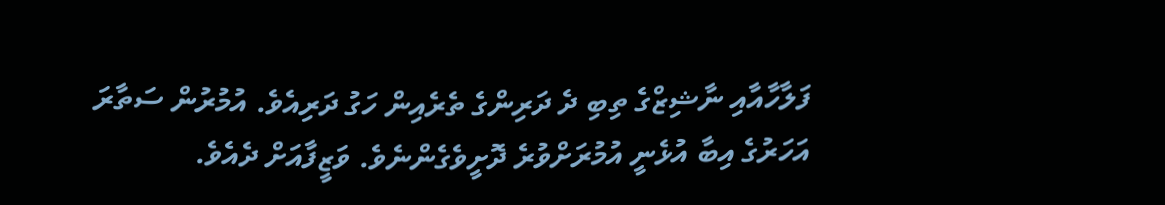ފަލާހާއާއި ނާޝިޒްގެ ތިބި ދެ ދަރިންގެ ތެރެއިން ހަގު ދަރިއެވެ. އުމުރުން ސަތާރަ އަހަރުގެ އިބާ އުޅެނީ އުމުރަށްވުރެ ދޮށީވެގެންނެވެ. ވަޒީފާއަށް ދެއެވެ.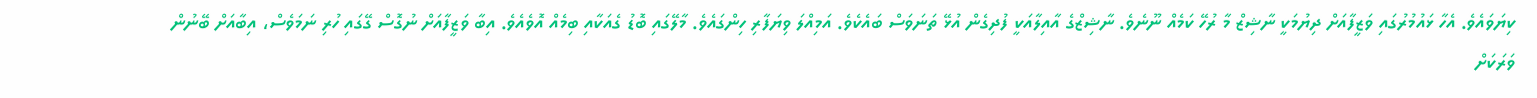ކިޔަވައެވެ. އެހާ ޅައުމުރުގައި ވަޒީފާއަށް ދިޔުމަކީ ނާޝިޒް މާ ރުހޭ ކަމެއް ނޫނެވެ. ނާޝިޒްގެ އާއިލާއަކީ ފުދިގެން އުޅޭ ތަނަވަސް ބައެކެވެ. އަމިއްލަ ވިޔަފާރި ހިންގައެވެ. މާލޭގައި ބޮޑު ގެއަކާއި ބިމެއް އޮވެއެވެ. އިބާ ވަޒީފާއަށް ނުގޮސް ގޭގައި ހުރި ނަމަވެސް، އިބާއަށް ބޭނުން ވަރަކަށް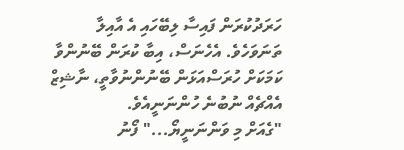ހަރަދުކުރަން ފައިސާ ލިބޭހައި އެ އާއިލާ ތަނަވަހެވެ. އެހެނަސް، އިބާ ކުރަން ބޭނުންވާ ކަމަކަށް ހުރަސްއަޅަން ބޭނުންނުވާތީ، ނާޝިޒް އެއްޗެއް ނުބުނެ ހުންނަނީއެވެ.
"ގެއަށް މި ވަންނަނީޔޯ..." ފޯނު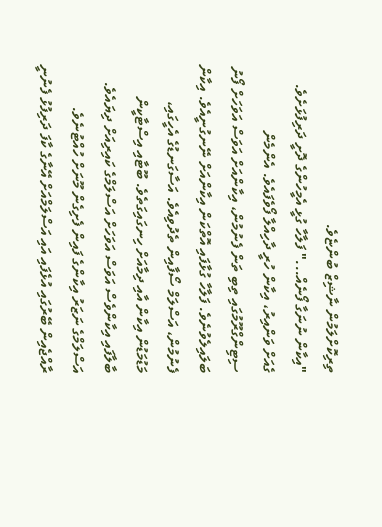ތިރިކޮށްލަމުން ނާޝިޒް ބުންޏެވެ.
"އިކާން ނުނަގާ ފޯނެއް..." ފަލާހާ ގުޅީ އެމީހުންގެ ދޮށީ ދަރިފުޅަށެވެ.
ގެއަށް ވަންއިރު، އިކާން ހުރީ ދާހިއްލާ ފޯވެފައެވެ. އެންމެން ސިޓިންގްރޫމުގައި ތިބި ތަން ފެނުމުން، އިކާންއަށް އަވަސް އަވަހަށް ފޯނު ބަލައިލެވުނެވެ. ފަލާހާ ގުޅާފައި އޮތްކަން އިކާންއަށް ނޭނގުނީއެވެ. އިކާން ފެނުމުން، އަސްލަމް ސޯފާއިން ތެދުވިއެވެ. އަސާގަނޑުގެ އެހީގައި، މަޑުމަޑުން އިކާން އާއި ދިމާއަށް ހިނގައިގަތެވެ. ބޫޓާއި އިސްޓާކީން ބާލާފައި އިކާންވެސް އަވަސް އަވަހަށް އަސްލަމްގެ ކައިރިއަށް ދިޔައެވެ.
އަސްލަމްގެ ނަޒަރު އިކާންގެ ފައިން ފެށިގެން މޫނަށް ހުއްޓުނެވެ. ރާއްޖެއިން ބޭރުގައި އުޅެފައި އައި އަސްލަމްއަށް އޭނާގެ ކާފަ ދަރިފުޅު ފެނުނީ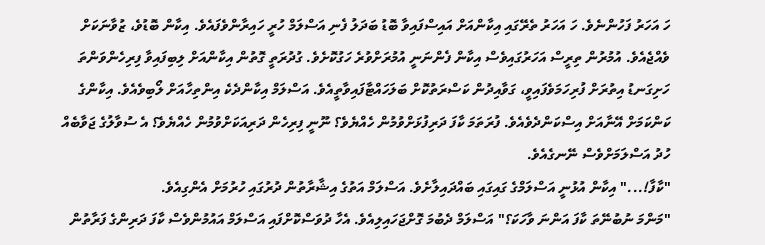ހަ އަހަރު ފަހުންނެވެ. ހަ އަހަރު ތެރޭގައި އިކާންއަށް އައިސްފައިވާ ބޮޑު ބަދަލު ފެނި އަސްލަމް ހުރީ ހައިރާންވެފައެވެ. އިކާން ބޮޑުވެ، ޒުވާނަކަށް ވެއްޖެއެވެ. އުމުރުން ތިރީސް އަހަރުގައިވެސް އިކާން ފެންނަނީ އުމުރަށްވުރެ ހަގުކޮށެވެ. ގުދުރަތީ ގޮތުން އިކާންއަށް ލިބިފައިވާ ފިރިހެންވަންތަ ހަށިގަނޑު އިތުރަށް ފުރިހަމަވެފައިވީ، ގަވާއިދުން ކަސްރަތުކޮށް ބަލަހައްޓާފައިވާތީއެވެ. އަސްލަމް އިކާންދެކެ އިންތިހާއަށް ލޯބިވެއެވެ. އިކާންގެ ކަންކަމަށް އޭނާއަށް އިސްކަންދެވެއެވެ. ފުރަތަމަ ކާފަ ދަރިފުޅަށްވުމުން ހެއްޔެވެ؟ ނޫނީ ފިރިހެން ދަރިއަކަށްވުމުން ހެއްޔެވެ؟ އެ ސުވާލުގެ ޖަވާބެއް ހުދު އަސްލަމަށްވެސް ނޭނގެއެވެ.
"ކާފާ!..." އިކާން އުޅުނީ އަސްލަމްގެ ގައިގައި ބައްދައިލާށެވެ. އަސްލަމް އަތުގެ އިޝާރާތުން ދުރުގައި ހުރުމަށް އެންގިއެވެ.
"މަންމަ ނުބުނޭތަ ކާފަ އަންނަ ވާހަކަ؟" އަސްލަމް ދެބުމަ ގޮށްޖަހައިލިއެވެ. އެހާ ދުވަސްކޮށްފައި އަސްލަމް އައުމުންވެސް ކާފަ ދަރިންގެ ފަރާތުން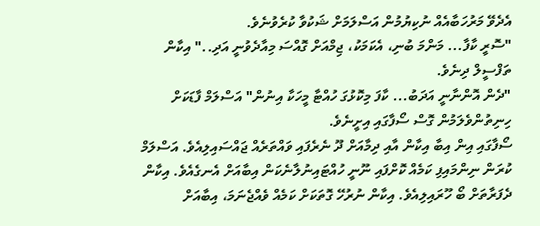އެދެވޭ މަރުހަބާއެއް ނުކިޔުމުން އަސްލަމަށް ޝަކުވާ ކުރެވުނެވެ.
"ސޮރީ ކާފާ... މަންމަ ބުނި، އެކަމަކު، ޖިމްއަށް ގޮއްސަ މިއާދެވުނީ އަދި.." އިކާން ތަފްސީލް ދިނެވެ.
"ދެން އޮންނާނީ އަދަބު... ކާފަ މިކޮޅުގަ ހުއްޓާ މީހަކާ އިނުން" އަސްލަމް ފާޑަކަށް ހިނިތުންވެލަމުން ގޮސް ސޯފާގައި އިށީނެވެ.
ސޯފާގައި އިން އިބާ އިކާން އާއި ދިމާއަށް ދޫ ނެރެފައި ވައްތަރެއް ޖައްސައިލިއެވެ. އަސްލަމް ކުރަން ނިންމައިފި ކަމެއް ކޮށްފައި ނޫނީ ހުއްޓައިނުލާނެކަން އިބާއަށް އެނގެއެވެ. އިކާން ދެފަރާތަށް ބޯ ހޫރައިލިއެވެ. އިކާން ނުރުހޭ ގޮތަކަށް ކަމެއް ވެއްޖެނަމަ، އިބާއަށް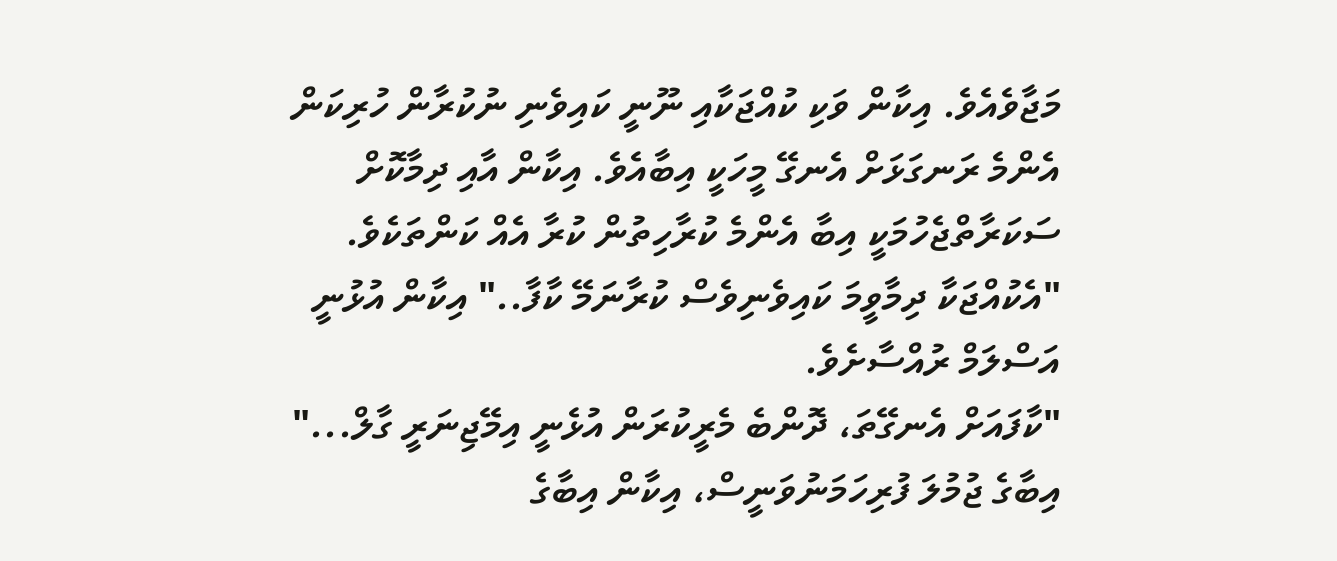މަޖާވެއެވެ. އިކާން ވަކި ކުއްޖަކާއި ނޫނީ ކައިވެނި ނުކުރާން ހުރިކަން އެންމެ ރަނގަޅަށް އެނގޭ މީހަކީ އިބާއެވެ. އިކާން އާއި ދިމާކޮށް ސަކަރާތްޖެހުމަކީ އިބާ އެންމެ ކުރާހިތުން ކުރާ އެއް ކަންތަކެވެ.
"އެކުއްޖަކާ ދިމާވީމަ ކައިވެނިވެސް ކުރާނަމޭ ކާފާ.." އިކާން އުޅުނީ އަސްލަމް ރުއްސާށެވެ.
"ކާފައަށް އެނގޭތަ، ދޮންބެ މެރީކުރަން އުޅެނީ އިމޭޖިނަރީ ގާލް..." އިބާގެ ޖުމުލަ ފުރިހަމަނުވަނީސް، އިކާން އިބާގެ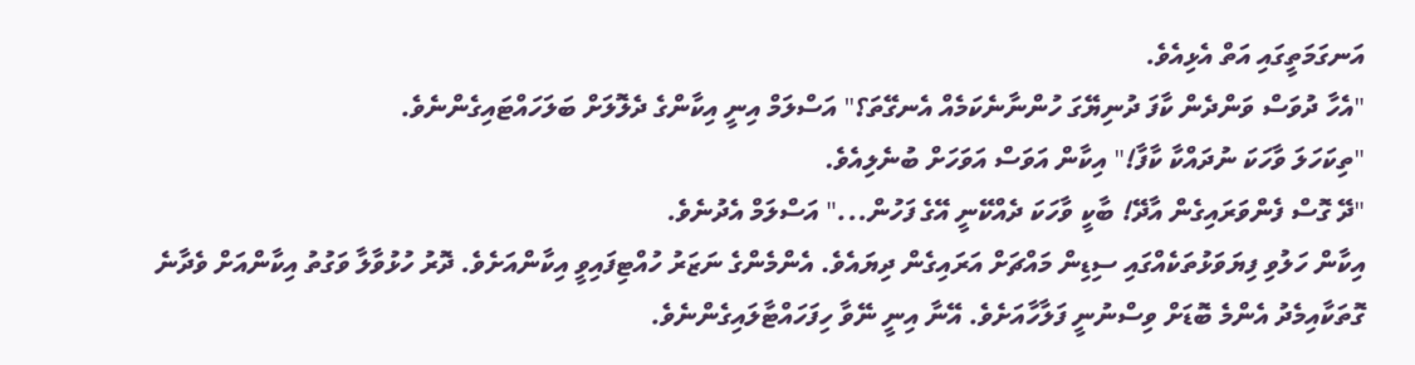އަނގަމަތީގައި އަތް އެޅިއެވެ.
"އެހާ ދުވަސް ވަންދެން ކާފަ ދުނިޔޭގަ ހުންނާނެކަމެއް އެނގޭތަ؟" އަސްލަމް އިނީ އިކާންގެ ދެލޮލަށް ބަލަހައްޓައިގެންނެވެ.
"ތިކަހަލަ ވާހަކަ ނުދައްކާ ކާފާ!" އިކާން އަވަސް އަވަހަށް ބުނެލިއެވެ.
"ދޭ ގޮސް ފެންވަރައިގެން އާދޭ! ބާކީ ވާހަކަ ދެއްކޭނީ އޭގެ ފަހުން..." އަސްލަމް އެދުނެވެ.
އިކާން ހަލުވި ފިޔަވަޅުތަކެއްގައި ސިޑިން މައްޗަށް އަރައިގެން ދިޔައެވެ. އެންމެންގެ ނަޒަރު ހުއްޓިފައިވީ އިކާންއަށެވެ. ދޮރު ހުޅުވާލާ ވަގުތު އިކާންއަށް ވެދާނެ ގޮތަކާއިމެދު އެންމެ ބޮޑަށް ވިސްނުނީ ފަލާހާއަށެވެ. އޭނާ އިނީ ނޭވާ ހިފަހައްޓާލައިގެންނެވެ.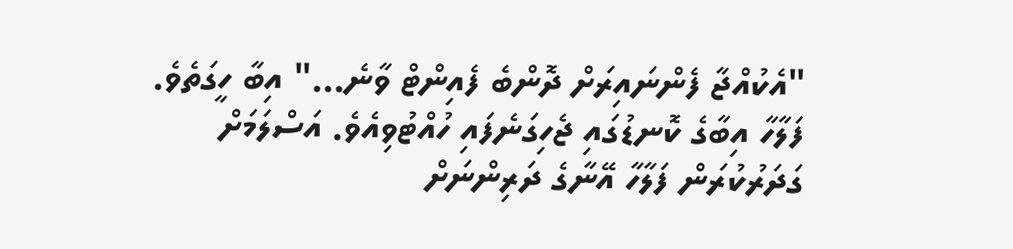"އެކުއްޖާ ފެންނައިރަށް ދޮންބެ ފެއިންޓް ވާނެ..." އިބާ ހީގަތެވެ.
ފަލާހާ އިބާގެ ކޮނޑުގައި ޖެހިގަނެފައި ހުއްޓުވިއެވެ. އަސްލަމަށް ގަދަރުކުރަން ފަލާހާ އޭނާގެ ދަރިންނަށް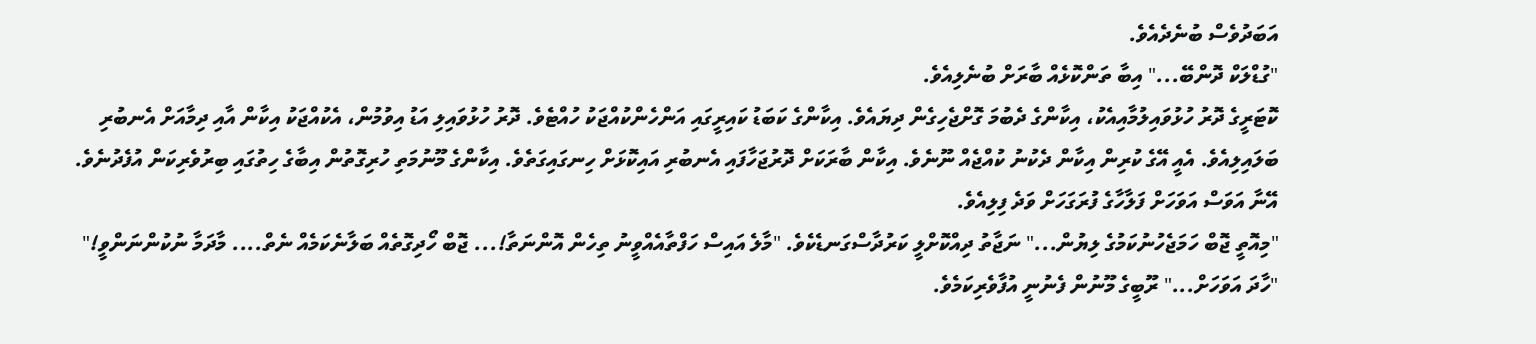އަބަދުވެސް ބުނެދެއެވެ.
"ގުޑްލަކް ދޮންބޭ..." އިބާ ތަންކޮޅެއް ބާރަށް ބުނެލިއެވެ.
ކޮޓަރީގެ ދޮރު ހުޅުވައިލުމާއިއެކު، އިކާންގެ ދެބުމަ ގޮށްޖެހިގެން ދިޔައެވެ. އިކާންގެ ކަބަޑު ކައިރީގައި އަންހެންކުއްޖަކު ހުއްޓެވެ. ދޮރު ހުޅުވައިލި އަޑު އިވުމުން، އެކުއްޖަކު އިކާން އާއި ދިމާއަށް އެނބުރި ބަލައިލިއެވެ. އެއީ އޭގެ ކުރިން އިކާން ދެކުނު ކުއްޖެއް ނޫނެވެ. އިކާން ބާރަކަށް ދޮރުޖަހާފައި އެނބުރި އައިކޮޅަށް ހިނގައިގަތެވެ. އިކާންގެ މޫނުމަތި ހުރިގޮތުން އިބާގެ ހިތުގައި ބިރުވެރިކަން އުފެދުނެވެ. އޭނާ އަވަސް އަވަހަށް ފަލާހާގެ ފުރަގަހަށް ވަދެ ފިލިއެވެ.
"މިއޮތީ ޖޮބް ހަމަޖެހުނުކަމުގެ ލިޔުން..." ނަޖާތު ދިއްކޮށްލީ ކަރުދާސްގަނޑެކެވެ. "މާލެ އައިސް ހަފްތާއެއްވީނު ތިހެން އޮންނަތާ!... ޖޮބް ހޯދިގޮތެއް ބަލާނެކަމެއް ނެތް.... މާދަމާ ނުކުންނަންވީ!"
"ހާދަ އަވަހަށް..." ރޫބީގެ މޫނުން ފެނުނީ އުފާވެރިކަމެވެ.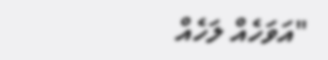"އަވަހެއް ލަހެއް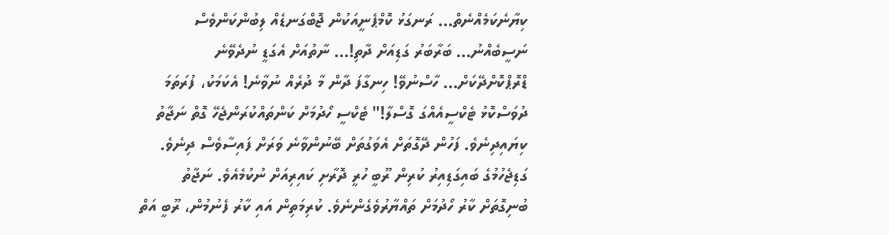ކިޔާނެކަމެއްނެތް... ރަނގަޅު ކޮމްޕެނީއަކުން ޖޮބްގަނޑެއް ލިބުންކަންވެސް ނަސީބެއްނު... ބަރާބަރު ގަޑިއަށް ދާތި!... ނާތުއަށް އެގަޑީ ނުދެވޭނެ ޑްރޮޕްކޮށްދޭކަށް... ހާސްނުވޭ! ހިނގާފަ ދާން މާ ދުރެއް ނުވާނެ! އެކަމަކު، ފުރަތަމަ ދުވަސްކޮޅު ޓެކްސީއެއްގަ ގޮސްލާ!" ޓެކްސީ ހޯދުމަށް ކަންތައްކުރަންޖެހޭ ގޮތް ނަޖާތު ކިޔައިދިނެވެ. ފަހުން ދޭގޮތަށް އެވަގުތަށް ބޭނުންވާނެ ވަރަށް ފައިސާވެސް ދިނެވެ.
ގަޑިޖެހުމުގެ ބައިގަޑިއިރު ކުރިން ރޫބީ ހުރީ ދޮރާށި ކައިރިއަށް ނުކުމެއެވެ. ނަޖާތު ބުނިގޮތަށް ކާރު ހޯދުމަށް ތައްޔާރުވެގެންނެވެ. ކުރިމަތިން އައި ކާރު ފެނުމުން، ރޫބީ އަތް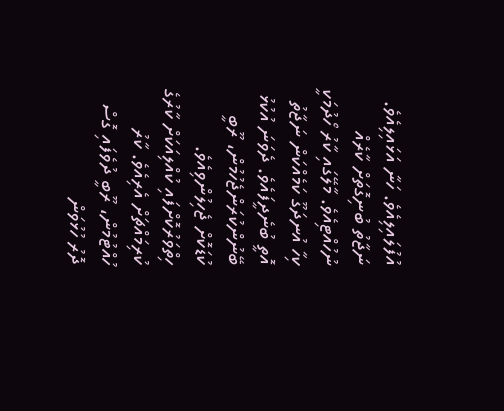އުފުލައިލިއެވެ. ހަނާ އަޅައިލިއެވެ. ނަޖާތު ބުނިގޮތަށް ކާރެއް ނުހުއްޓިއެވެ. މާލޭގައި ކާރު ހޯދުމަކީ ކިހާ އުނދަގޫ ކަމެއްކަން ނަޖާތު އޮތީ ބުނެދީފައެވެ. ދެވަނަ އުކުޅު ބޭނުންކުރަންޖެހުމުން، ރޫބީ ކުޑަކޮށް ޖެހިލުންވިއެވެ. ހިތްވަރުކޮށްފައި ކުއްލިއަކަށް ކާރުގެ ކުރިމައްޗަށް އެރިއެވެ. ކާރު ހުއްޓުމުން، ރޫބީ ދުވެފައި ގޮސް ދޮރު ހުޅުވަން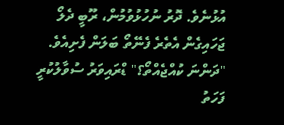އުޅުނެވެ. ދޮރު ނުހުޅުވުމުން، ރޫބީ ދެލޯ ޖަހައިގެން އެތެރެ ފެނޭތޯ ބަލަން ފެށިއެވެ.
"ދަންނަ ކުއްޖެއްތޯ؟" ޑްރައިވަރު ސުވާލުކުރީ ފަހަތު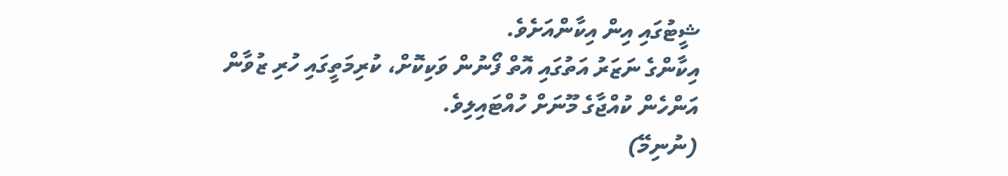ޝީޓުގައި އިން އިކާންއަށެވެ.
އިކާންގެ ނަޒަރު އަތުގައި އޮތް ފޯނުން ވަކިކޮށް، ކުރިމަތީގައި ހުރި ޒުވާން އަންހެން ކުއްޖާގެ މޫނަށް ހުއްޓައިލިވެ.
(ނުނިމޭ)